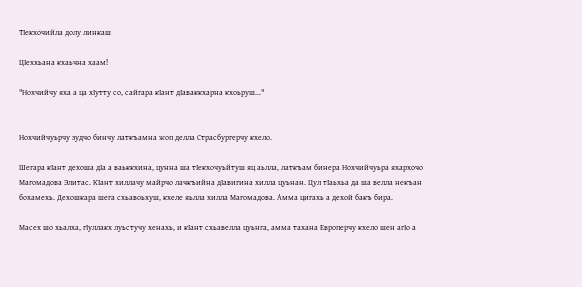ТIекхочийла долу линкаш

ЦIеххьана кхаьчна хаам!

"Нохчийчу яха а ца хIутту со, сайгара кIант дIаваккхарна кхоьруш..."


Нохчийчуьрчу зудчо бинчу латкъамна жоп делла Страсбургерчу кхело.

Шегара кIант дехоша дIа а ваьккхина, цунна ша тIекхочуьйтуш яц аьлла, латкъам бинера Нохчийчуьра яхархочо Магомадова Элитас. КIант хиллачу майрчо лачкъийна дIавигина хилла цуьнан. Цул тIаьхьа да ша велла некъан бохамехь. Дехошкара шега схьавоьхуш, кхеле яьлла хилла Магомадова. Амма цигахь а дехой бакъ бира.

Масех шо хьалха, гIуллакх луьстучу хенахь, и кIант схьавелла цуьнга, амма тахана Европерчу кхело шен агIо а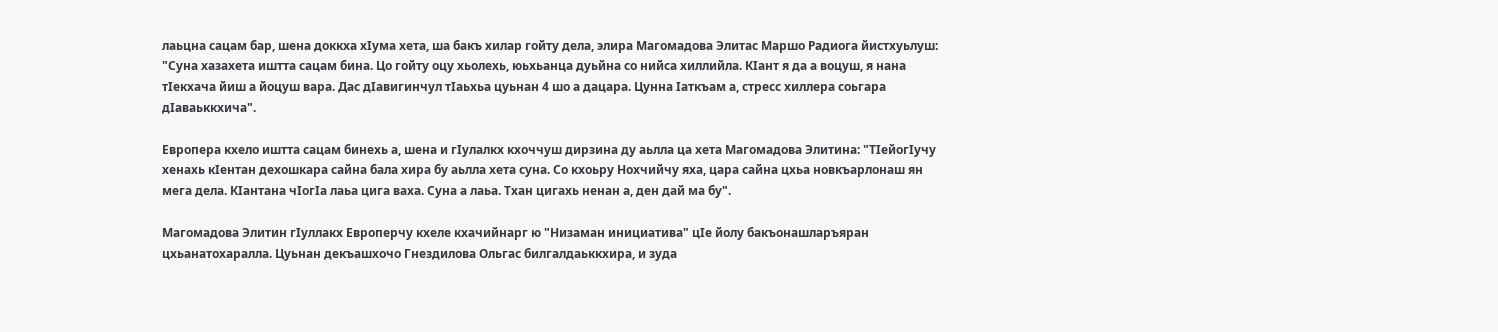лаьцна сацам бар, шена доккха хIума хета, ша бакъ хилар гойту дела, элира Магомадова Элитас Маршо Радиога йистхуьлуш: "Суна хазахета иштта сацам бина. Цо гойту оцу хьолехь, юьхьанца дуьйна со нийса хиллийла. КIант я да а воцуш, я нана тIекхача йиш а йоцуш вара. Дас дIавигинчул тIаьхьа цуьнан 4 шо а дацара. Цунна Iаткъам а, стресс хиллера соьгара дIаваьккхича".

Европера кхело иштта сацам бинехь а, шена и гIулалкх кхоччуш дирзина ду аьлла ца хета Магомадова Элитина: "ТIейогIучу хенахь кIентан дехошкара сайна бала хира бу аьлла хета суна. Со кхоьру Нохчийчу яха, цара сайна цхьа новкъарлонаш ян мега дела. КIантана чIогIа лаьа цига ваха. Суна а лаьа. Тхан цигахь ненан а, ден дай ма бу".

Магомадова Элитин гIуллакх Европерчу кхеле кхачийнарг ю "Низаман инициатива" цIе йолу бакъонашларъяран цхьанатохаралла. Цуьнан декъашхочо Гнездилова Ольгас билгалдаьккхира, и зуда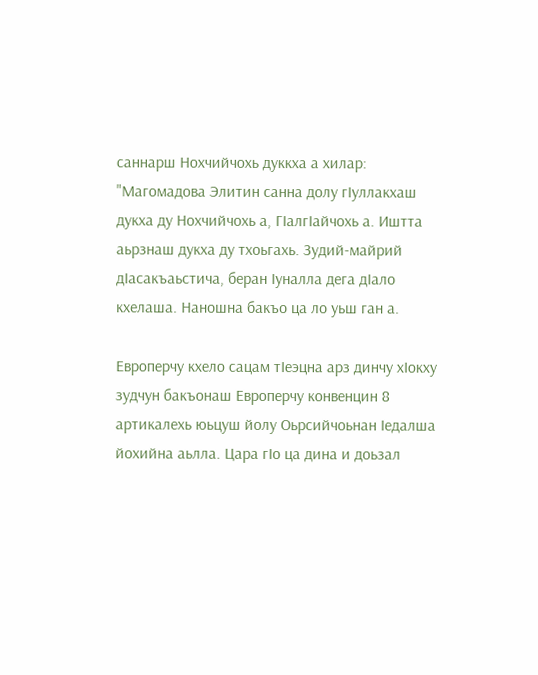саннарш Нохчийчохь дуккха а хилар: "Магомадова Элитин санна долу гIуллакхаш дукха ду Нохчийчохь а, ГIалгIайчохь а. Иштта аьрзнаш дукха ду тхоьгахь. Зудий-майрий дIасакъаьстича, беран Iуналла дега дIало кхелаша. Наношна бакъо ца ло уьш ган а.

Европерчу кхело сацам тIеэцна арз динчу хIокху зудчун бакъонаш Европерчу конвенцин 8 артикалехь юьцуш йолу Оьрсийчоьнан Iедалша йохийна аьлла. Цара гIо ца дина и доьзал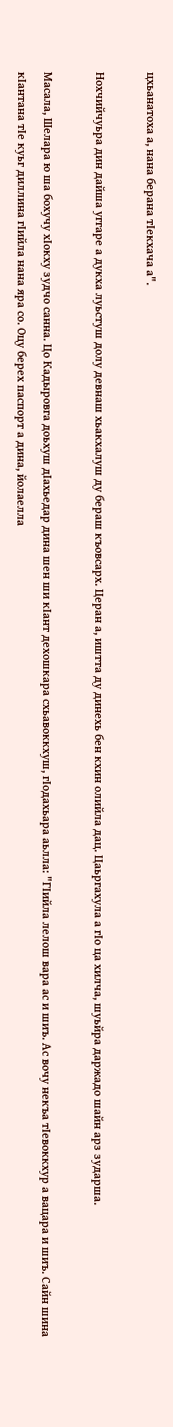цхьанатоха а, нана берана тIекхача а".

Нохчийчуьра дин дайша уггаре а дукха луьстуш долу девнаш хьакхалуш ду бераш къовсарх. Церан а, иштта ду динехь бен кхин олийла дац. Цаьргахула а гIо ца хилча, шуьйра даржадо шайн арз зударша.

Масала, Шелара ю ша бохучу хIокху зудчо санна. Цо Кадыровга доьхуш дIахьедар дина шен ши кIант дехошкара схьавоккхуш, гIодахьара аьлла: "ГIийла лелош вара ас и шиъ. Ас вочу некъа тIевоккхур а вацара и шиъ. Сайн шина кIантана тIе куьг диллина гIийла нана яра со. Оцу берех паспорт а дина, йолаелла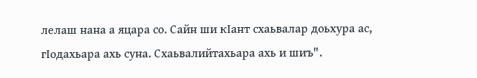лелаш нана а яцара со. Сайн ши кIант схаьвалар доьхура ас, гIодахьара ахь суна. Схаьвалийтахьара ахь и шиъ".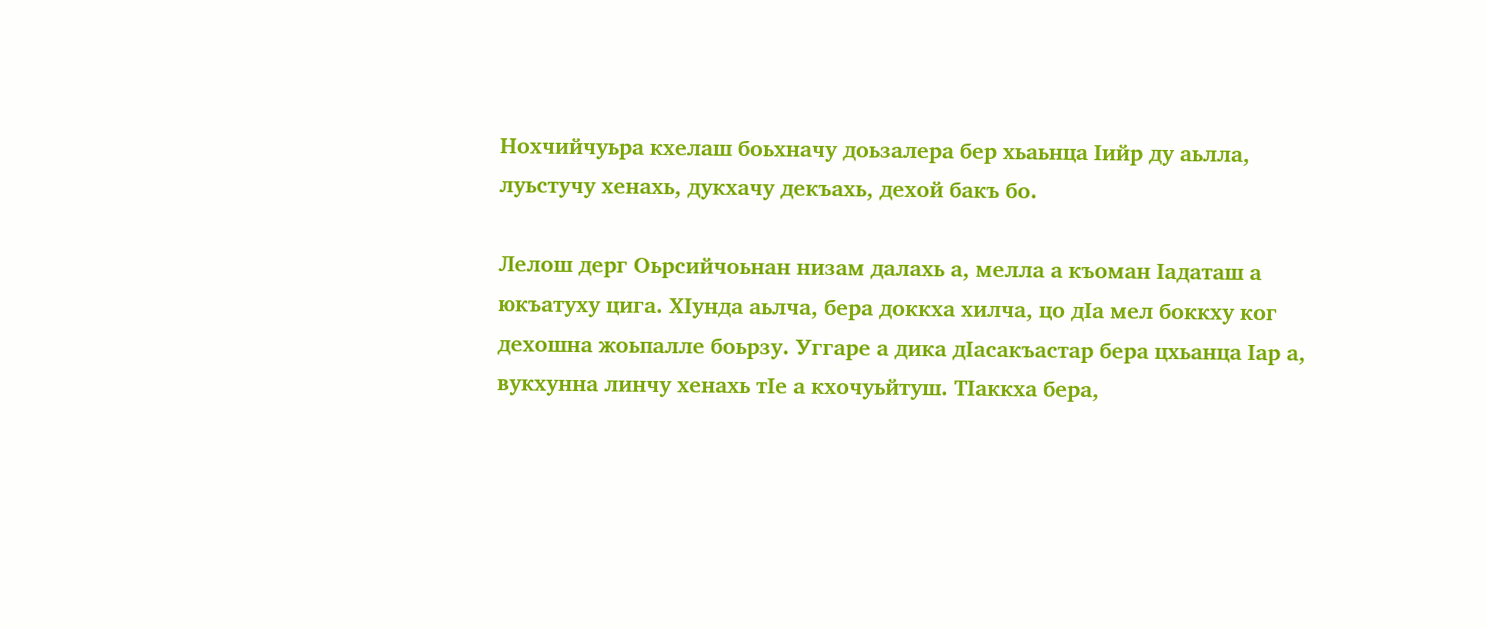Нохчийчуьра кхелаш боьхначу доьзалера бер хьаьнца Iийр ду аьлла, луьстучу хенахь, дукхачу декъахь, дехой бакъ бо.

Лелош дерг Оьрсийчоьнан низам далахь а, мелла а къоман Iадаташ а юкъатуху цига. ХIунда аьлча, бера доккха хилча, цо дIа мел боккху ког дехошна жоьпалле боьрзу. Уггаре а дика дIасакъастар бера цхьанца Iар а, вукхунна линчу хенахь тIе а кхочуьйтуш. ТIаккха бера,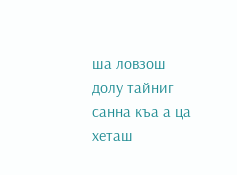ша ловзош долу тайниг санна къа а ца хеташ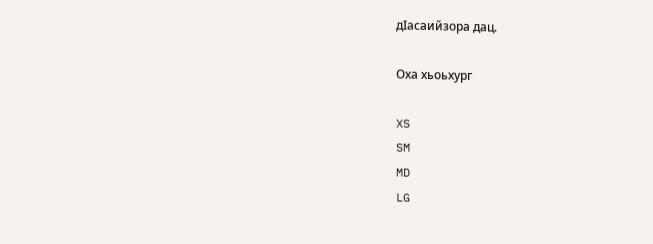дIасаийзора дац.

Оха хьоьхург

XS
SM
MD
LG